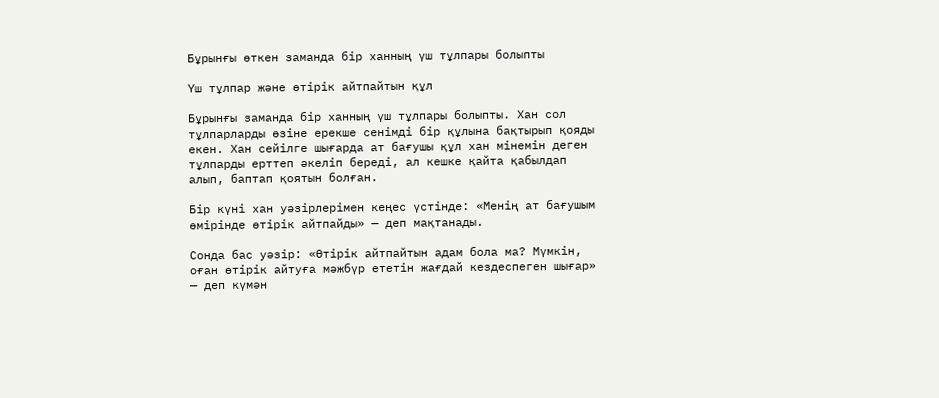Бұрынғы өткен заманда бір ханның үш тұлпары болыпты

Үш тұлпар және өтірік айтпайтын құл

Бұрынғы заманда бір ханның үш тұлпары болыпты. Хан сол тұлпарларды өзіне ерекше сенімді бір құлына бақтырып қояды екен. Хан сейілге шығарда ат бағушы құл хан мінемін деген тұлпарды ерттеп әкеліп береді, ал кешке қайта қабылдап алып, баптап қоятын болған.

Бір күні хан уәзірлерімен кеңес үстінде: «Менің ат бағушым өмірінде өтірік айтпайды» — деп мақтанады.

Сонда бас уәзір: «Өтірік айтпайтын адам бола ма? Мүмкін, оған өтірік айтуға мәжбүр ететін жағдай кездеспеген шығар» — деп күмән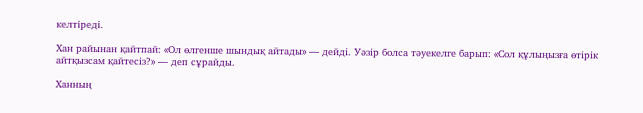келтіреді.

Хан райынан қайтпай: «Ол өлгенше шындық айтады» — дейді. Уәзір болса тәуекелге барып: «Сол құлыңызға өтірік айтқызсам қайтесіз?» — деп сұрайды.

Ханның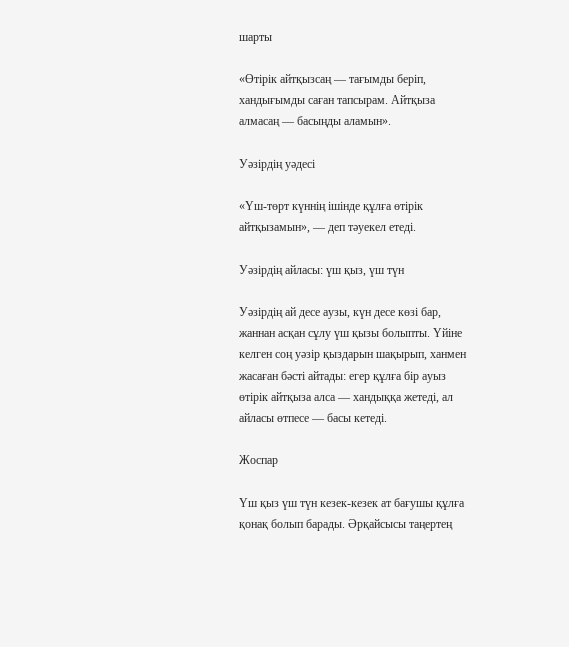шарты

«Өтірік айтқызсаң — тағымды беріп, хандығымды саған тапсырам. Айтқыза алмасаң — басыңды аламын».

Уәзірдің уәдесі

«Үш-төрт күннің ішінде құлға өтірік айтқызамын», — деп тәуекел етеді.

Уәзірдің айласы: үш қыз, үш түн

Уәзірдің ай десе аузы, күн десе көзі бар, жаннан асқан сұлу үш қызы болыпты. Үйіне келген соң уәзір қыздарын шақырып, ханмен жасаған бәсті айтады: егер құлға бір ауыз өтірік айтқыза алса — хандыққа жетеді, ал айласы өтпесе — басы кетеді.

Жоспар

Үш қыз үш түн кезек-кезек ат бағушы құлға қонақ болып барады. Әрқайсысы таңертең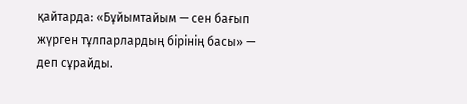қайтарда: «Бұйымтайым — сен бағып жүрген тұлпарлардың бірінің басы» — деп сұрайды.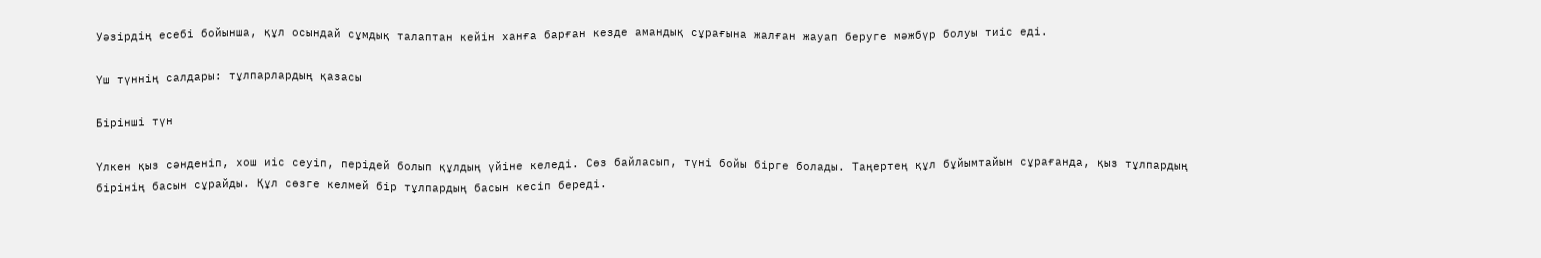Уәзірдің есебі бойынша, құл осындай сұмдық талаптан кейін ханға барған кезде амандық сұрағына жалған жауап беруге мәжбүр болуы тиіс еді.

Үш түннің салдары: тұлпарлардың қазасы

Бірінші түн

Үлкен қыз сәнденіп, хош иіс сеуіп, перідей болып құлдың үйіне келеді. Сөз байласып, түні бойы бірге болады. Таңертең құл бұйымтайын сұрағанда, қыз тұлпардың бірінің басын сұрайды. Құл сөзге келмей бір тұлпардың басын кесіп береді.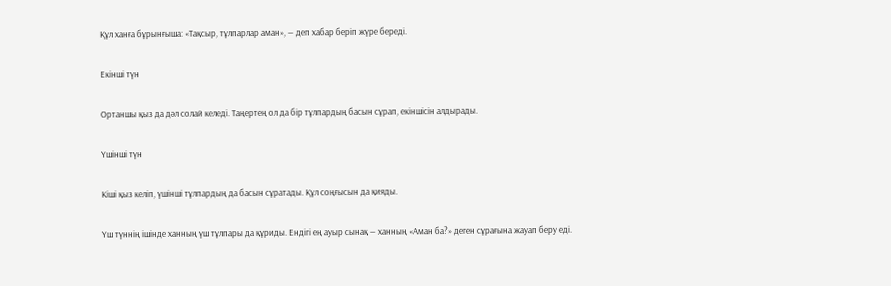Құл ханға бұрынғыша: «Тақсыр, тұлпарлар аман», — деп хабар беріп жүре береді.

Екінші түн

Ортаншы қыз да дәл солай келеді. Таңертең ол да бір тұлпардың басын сұрап, екіншісін алдырады.

Үшінші түн

Кіші қыз келіп, үшінші тұлпардың да басын сұратады. Құл соңғысын да қияды.

Үш түннің ішінде ханның үш тұлпары да құриды. Ендігі ең ауыр сынақ — ханның «Аман ба?» деген сұрағына жауап беру еді.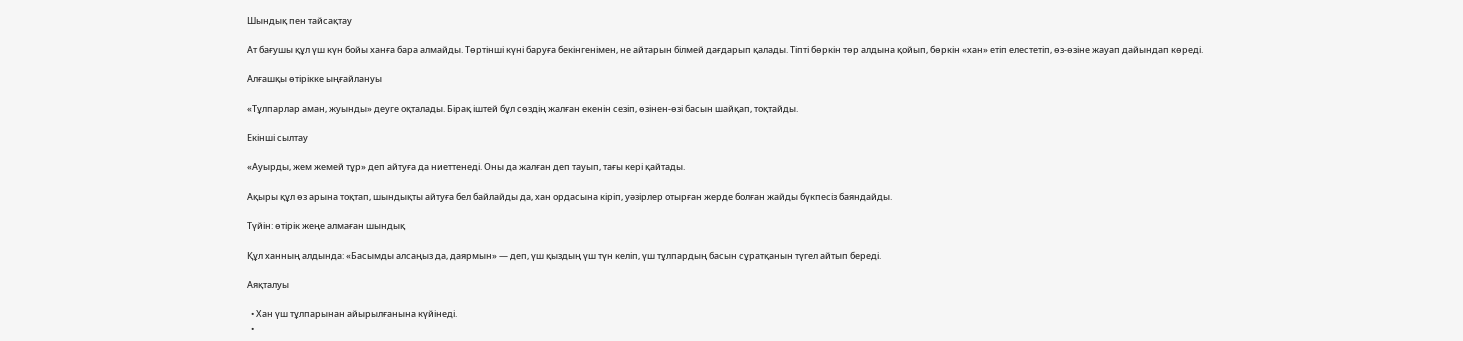Шындық пен тайсақтау

Ат бағушы құл үш күн бойы ханға бара алмайды. Төртінші күні баруға бекінгенімен, не айтарын білмей дағдарып қалады. Тіпті бөркін төр алдына қойып, бөркін «хан» етіп елестетіп, өз-өзіне жауап дайындап көреді.

Алғашқы өтірікке ыңғайлануы

«Тұлпарлар аман, жуынды» деуге оқталады. Бірақ іштей бұл сөздің жалған екенін сезіп, өзінен-өзі басын шайқап, тоқтайды.

Екінші сылтау

«Ауырды, жем жемей тұр» деп айтуға да ниеттенеді. Оны да жалған деп тауып, тағы кері қайтады.

Ақыры құл өз арына тоқтап, шындықты айтуға бел байлайды да, хан ордасына кіріп, уәзірлер отырған жерде болған жайды бүкпесіз баяндайды.

Түйін: өтірік жеңе алмаған шындық

Құл ханның алдында: «Басымды алсаңыз да, даярмын» — деп, үш қыздың үш түн келіп, үш тұлпардың басын сұратқанын түгел айтып береді.

Аяқталуы

  • Хан үш тұлпарынан айырылғанына күйінеді.
  •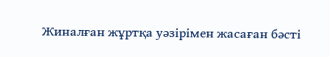Жиналған жұртқа уәзірімен жасаған бәсті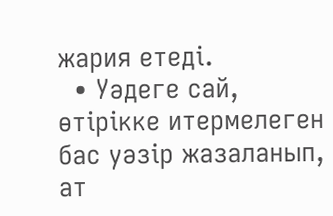жария етеді.
  • Уәдеге сай, өтірікке итермелеген бас уәзір жазаланып, ат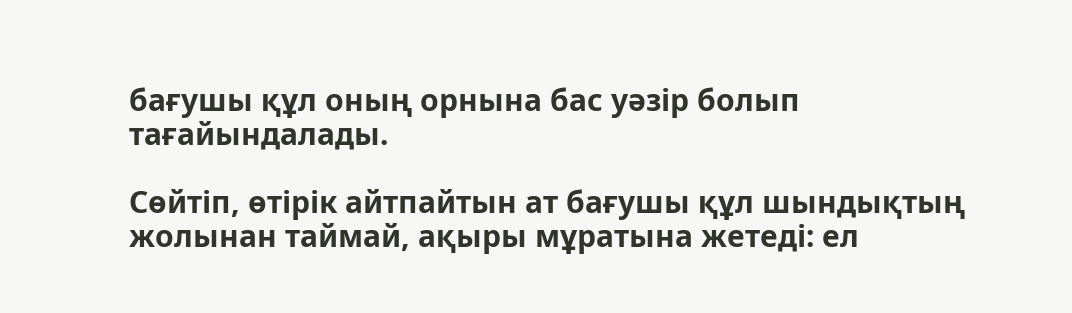бағушы құл оның орнына бас уәзір болып тағайындалады.

Сөйтіп, өтірік айтпайтын ат бағушы құл шындықтың жолынан таймай, ақыры мұратына жетеді: ел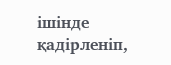ішінде қадірленіп,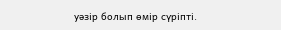уәзір болып өмір сүріпті.